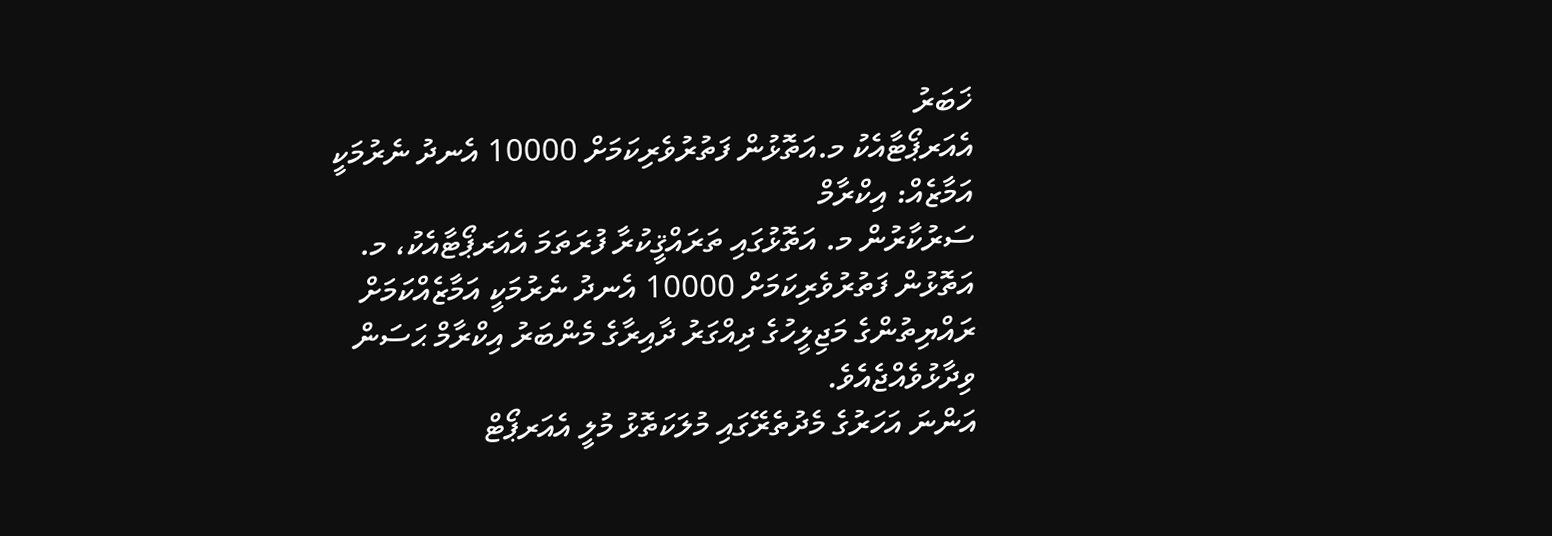ޚަބަރު
އެއަރޕޯޓާއެކު މ.އަތޮޅުން ފަތުރުވެރިކަމަށް 10000 އެނދު ނެރުމަކީ އަމާޒެއް: އިކްރާމް
ސަރުކާރުން މ. އަތޮޅުގައި ތަރައްޤީކުރާ ފުރަތަމަ އެއަރޕޯޓާއެކު، މ. އަތޮޅުން ފަތުރުވެރިކަމަށް 10000 އެނދު ނެރުމަކީ އަމާޒެއްކަމަށް ރައްޔިތުންގެ މަޖިލީހުގެ ދިއްގަރު ދާއިރާގެ މެންބަރު އިކްރާމް ޙަސަން ވިދާޅުވެއްޖެއެވެ.
އަންނަ އަހަރުގެ މެދުތެރޭގައި މުލަކަތޮޅު މުލީ އެއަރޕޯޓް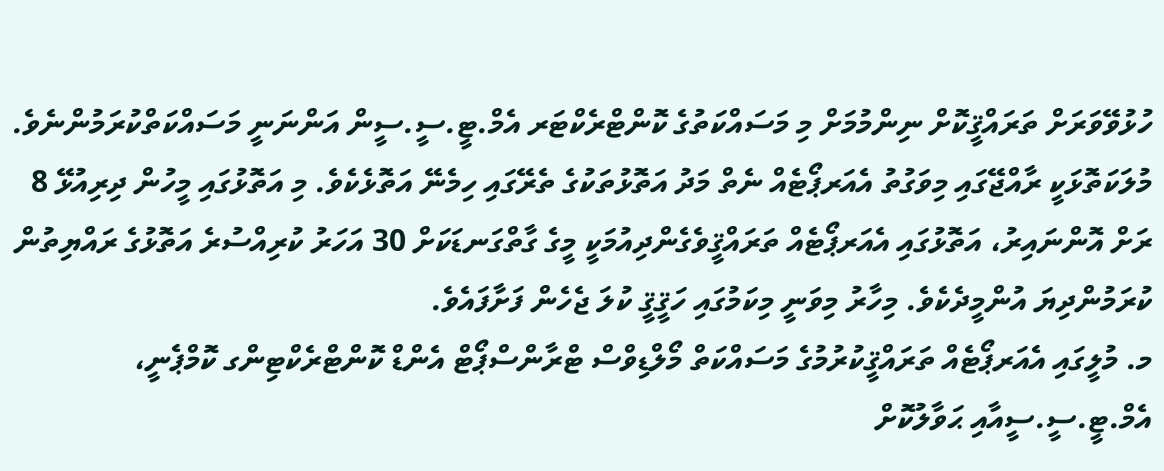ހުޅުވޭވަރަށް ތަރައްޤީކޮށް ނިންމުމަށް މި މަސައްކަތުގެ ކޮންޓްރެކްޓަރ އެމް.ޓީ.ސީ.ސީން އަންނަނީ މަސައްކަތްކުރަމުންނެވެ.
މުލަކަތޮޅަކީ ރާއްޖޭގައި މިވަގުތު އެއަރޕޯޓެއް ނެތް މަދު އަތޮޅުތަކުގެ ތެރޭގައި ހިމެނޭ އަތޮޅެކެވެ. މި އަތޮޅުގައި މީހުން ދިރިއުޅޭ 8 ރަށް އޮންނައިރު، އަތޮޅުގައި އެއަރޕޯޓެއް ތަރައްޤީވެގެންދިއުމަކީ މީގެ ގާތްގަނޑަކަށް 30 އަހަރު ކުރިއްސުރެ އަތޮޅުގެ ރައްޔިތުން ކުރަމުންދިޔަ އުންމީދެކެވެ. މިހާރު މިވަނީ މިކަމުގައި ހަޤީޤީ ކުލަ ޖެހެން ފަށާފައެވެ.
މ. މުލީގައި އެއަރޕޯޓެއް ތަރައްޤީކުރުމުގެ މަސައްކަތް މޯލްޑިވްސް ޓްރާންސްޕޯޓް އެންޑް ކޮންޓްރެކްޓިންގ ކޮމްޕެނީ، އެމް.ޓީ.ސީ.ސީއާއި ޙަވާލުކޮށް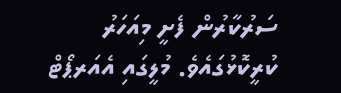ސަރުކާރުން ފެށީ މިއަހަރު ކުރީކޮޅުގައެވެ. މުލީގައި އެއަރޕޯޓް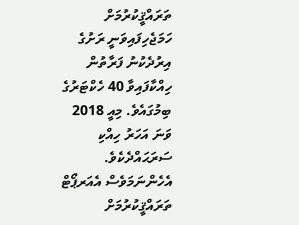ތަރައްޤީކުރުމަށް ހަމަޖެހިފައިވަނީ ރަށުގެ އިރުދެކުނު ފަރާތުން ހިއްކާފައިވާ 40 ހެކްޓަރުގެ ބިމުގައެވެ. މިއީ 2018 ވަނަ އަހަރު ހިއްކި ސަރަޙައްދެކެވެ. އެހެންނަމަވެސް އެއަރޕޯޓް ތަރައްޤީކުރުމަށް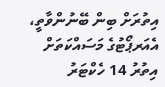އިތުރަށް ބިން ބޭނުންވާތީ، އެއަރޕޯޓުގެ މަސައްކަތަށް އިތުރު 14 ހެކްޓަރު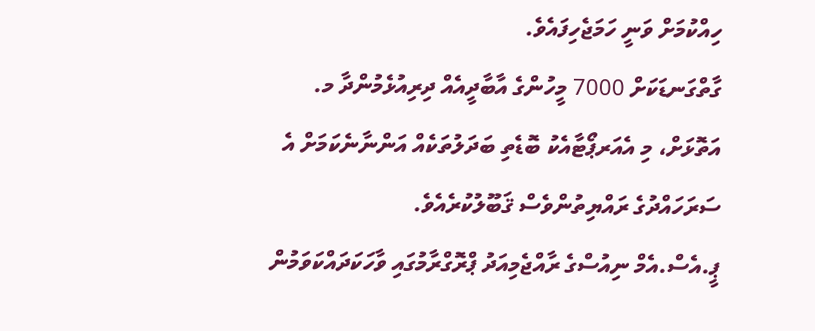ހިއްކުމަށް ވަނީ ހަމަޖެހިފައެވެ.
ގާތްގަނޑަކަށް 7000 މީހުންގެ އާބާދީއެއް ދިރިއުޅެމުންދާ މ. އަތޮޅަށް، މި އެއަރޕޯޓާއެކު ބޮޑެތި ބަދަލުތަކެއް އަންނާނެކަމަށް އެ ސަރަހައްދުގެ ރައްޔިތުންވެސް ޤަބޫލުކުރެއެވެ.
ޕީ.އެސް.އެމް ނިއުސްގެ ރާއްޖެމިއަދު ޕްރޮގްރާމުގައި ވާހަކަދައްކަވަމުން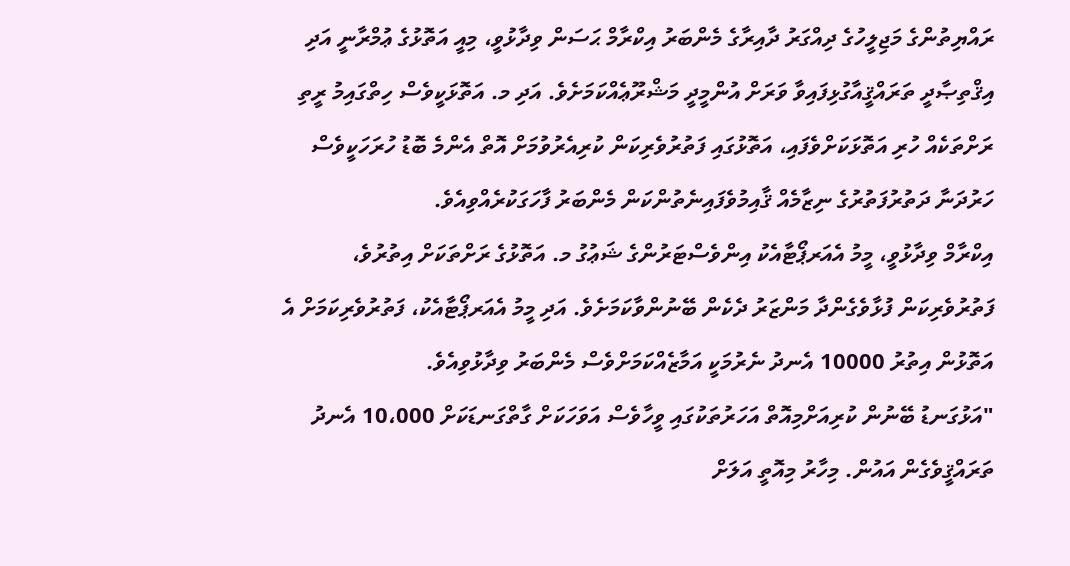ރައްޔިތުންގެ މަޖިލީހުގެ ދިއްގަރު ދާއިރާގެ މެންބަރު އިކްރާމް ޙަސަން ވިދާޅުވީ، މިއީ އަތޮޅުގެ ޢުމްރާނީ އަދި އިޤްތިޞާދީ ތަރައްޤީއާގުޅިފައިވާ ވަރަށް އުންމީދީ މަޝްރޫޢެއްކަމަށެވެ. އަދި މ. އަތޮޅަކީވެސް ހިތްގައިމު ރީތި ރަށްތަކެއް ހުރި އަތޮޅަކަށްވެފައި، އަތޮޅުގައި ފަތުރުވެރިކަން ކުރިއެރުވުމަށް އޮތް އެންމެ ބޮޑު ހުރަހަކީވެސް ހަރުދަނާ ދަތުރުފަތުރުގެ ނިޒާމެއް ޤާއިމުވެފައިނެތުންކަން މެންބަރު ފާހަގަކުރެއްވިއެވެ.
އިކްރާމް ވިދާޅުވީ، މީމު އެއަރޕޯޓާއެކު އިންވެސްޓަރުންގެ ޝަޢުގު މ. އަތޮޅުގެ ރަށްތަކަށް އިތުރުވެ، ފަތުރުވެރިކަން ފުޅާވެގެންދާ މަންޒަރު ދެކެން ބޭނުންވާކަމަށެވެ. އަދި މީމު އެއަރޕޯޓާއެކު، ފަތުރުވެރިކަމަށް އެ އަތޮޅުން އިތުރު 10000 އެނދު ނެރުމަކީ އަމާޒެއްކަމަށްވެސް މެންބަރު ވިދާޅުވިއެވެ.
"އަޅުގަނޑު ބޭނުން ކުރިއަށްމިއޮތް އަހަރުތަކުގައި ވީހާވެސް އަވަހަކަށް ގާތްގަނޑަކަށް 10،000 އެނދު ތަރައްޤީވެގެން އައުން. މިހާރު މިއޮތީ އަލަށް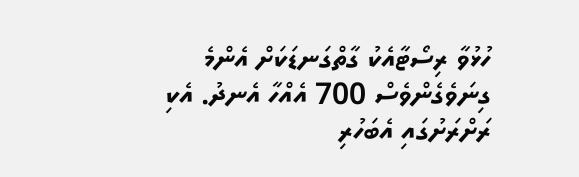ހުޅުވާ ރިސޯޓާއެކު ގާތްގަނޑަކަށް އެންމެ ގިނަވެގެންވެސް 700 އެއްހާ އެނދު. އެކި ރަށްރަށުގައި އެބަހުރި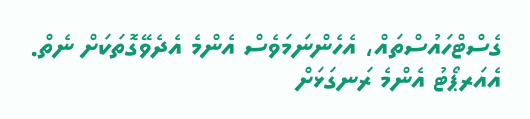ގެސްޓްހައުސްތައް، އެހެންނަމަވެސް އެންމެ އެދެވޭގޮތަކަށް ނެތް. އެއަރޕޯޓު އެންމެ ރަނގަޅަށް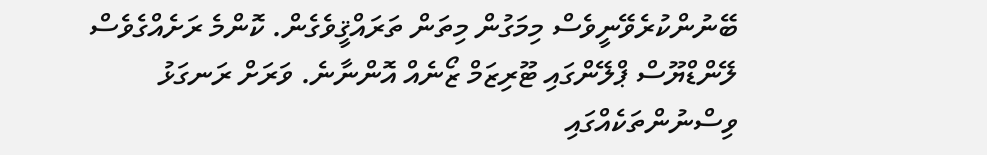ބޭނުންކުރެވޭނީވެސް މިމަގުން މިތަން ތަރައްޤީވެގެން. ކޮންމެ ރަށެއްގެވެސް ލޭންޑްޔޫސް ޕްލޭންގައި ޓޫރިޒަމް ޒޯނެއް އޮންނާނެ. ވަރަށް ރަނގަޅު ވިސްނުންތަކެއްގައި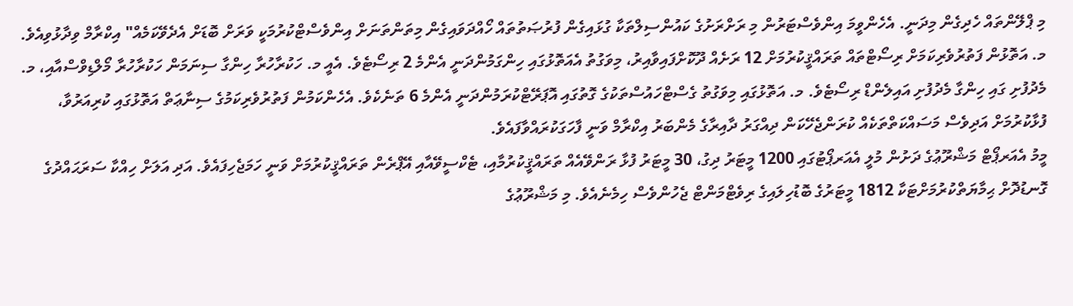މި ޕްލޭންތައް ހެދިގެން މިދަނީ. އެހެންވީމަ އިންވެސްޓަރުން މި ރަށްރަށުގެ ކައުންސިލްތަކާ ގުޅައިގެން ފުރުޞަތުތައް ހޯއްދަވައިގެން މިތަންތަނަށް އިންވެސްޓްކުރުމަކީ ވަރަށް ބޮޑަށް އެދެވޭކަމެއް" އިކްރާމް ވިދާޅުވިއެވެ.
މ. އަތޮޅުން ފަތުރުވެރިކަމަށް ރިސޯޓްތައް ތަރައްޤީކުރުމަށް 12 ރަށެއް ދޫކޮށްފައިވާއިރު، މިވަގުތު އެއަތޮޅުގައި ހިންގަމުންދަނީ އެންމެ 2 ރިސޯޓެވެ. އެއީ މ. ހަކުރާހުރާ ހިންގާ ސިނަމަން ހަކުރާހުރާ މޯލްޑިވްސްއާއި، މ. މެދުފުށި ގައި ހިންގާ މެދުފުށި އައިލެންޑް ރިސޯޓެވެ. މ. އަތޮޅުގައި މިވަގުތު ގެސްޓްހައުސްތަކުގެ ގޮތުގައި އޮޕަރޭޓްކުރަމުންދަނީ އެންމެ 6 ތަނެކެވެ. އެހެންކަމުން ފަތުރުވެރިކަމުގެ ސިނާޢަތް އަތޮޅުގައި ކުރިއަރުވާ، ފުޅާކުރުމަށް އަދިވެސް މަސައްކަތްތަކެއް ކުރަންޖެހޭކަން ދިއްގަރު ދާއިރާގެ މެންބަރު އިކްރާމް ވަނީ ފާހަގަކުރައްވާފައެވެ.
މީމު އެއަރޕޯޓް މަޝްރޫޢުގެ ދަށުން މުލީ އެއަރޕޯޓުގައި 1200 މީޓަރު ދިގު، 30 މީޓަރު ފުޅާ ރަންވޭއެއް ތަރައްޤީކުރުމާއި، ޓެކްސީވޭއާއި އޭޕްރެން ތަރައްޤީކުރުމަށް ވަނީ ހަމަޖެހިފައެވެ. އަދި އަލަށް ހިއްކާ ސަރަޙައްދުގެ ގޮނޑުދޮށް ޙިމާޔަތްކުރުމަށްޓަކާ 1812 މީޓަރުގެ ބޮޑުހިލައިގެ ރިވެޓްމަންޓް ޖެހުންވެސް ހިމެނެއެވެ. މި މަޝްރޫޢުގެ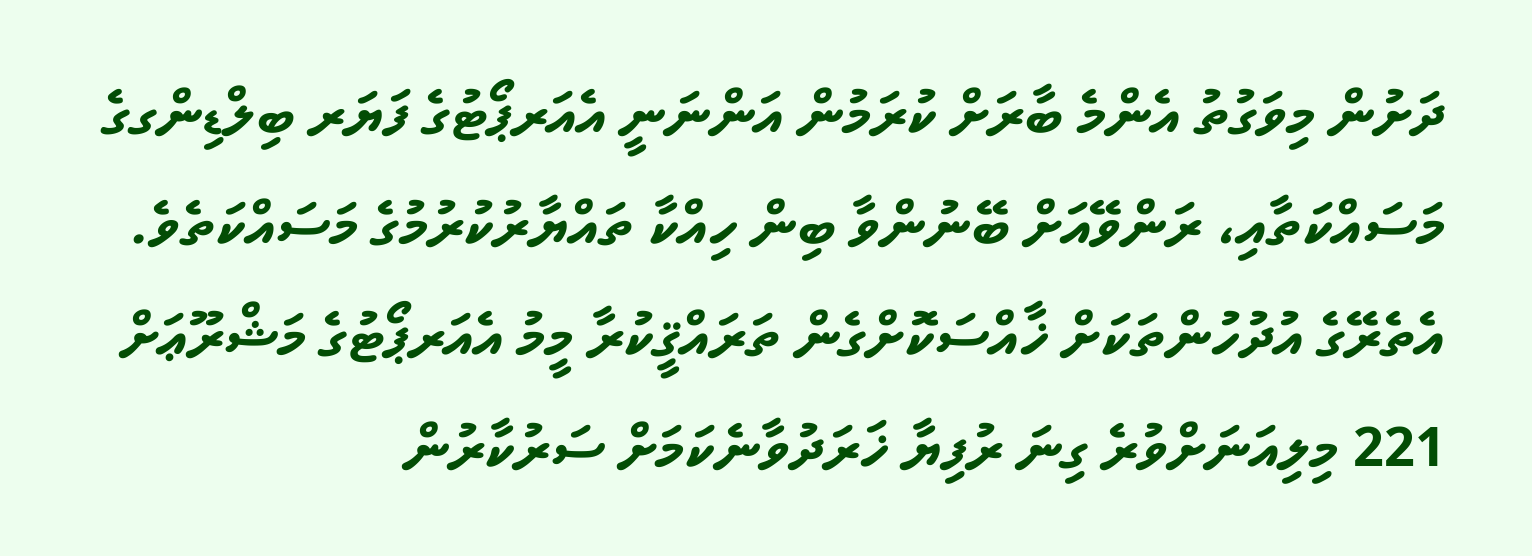ދަށުން މިވަގުތު އެންމެ ބާރަށް ކުރަމުން އަންނަނީ އެއަރޕޯޓުގެ ފަޔަރ ބިލްޑިންގގެ މަސައްކަތާއި، ރަންވޭއަށް ބޭނުންވާ ބިން ހިއްކާ ތައްޔާރުކުރުމުގެ މަސައްކަތެވެ.
އެތެރޭގެ އުދުހުންތަކަށް ޚާއްސަކޮށްގެން ތަރައްޤީކުރާ މީމު އެއަރޕޯޓުގެ މަޝްރޫޢަށް 221 މިލިއަނަށްވުރެ ގިނަ ރުފިޔާ ޚަރަދުވާނެކަމަށް ސަރުކާރުން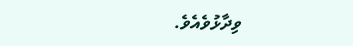ވިދާޅުވެއެވެ.